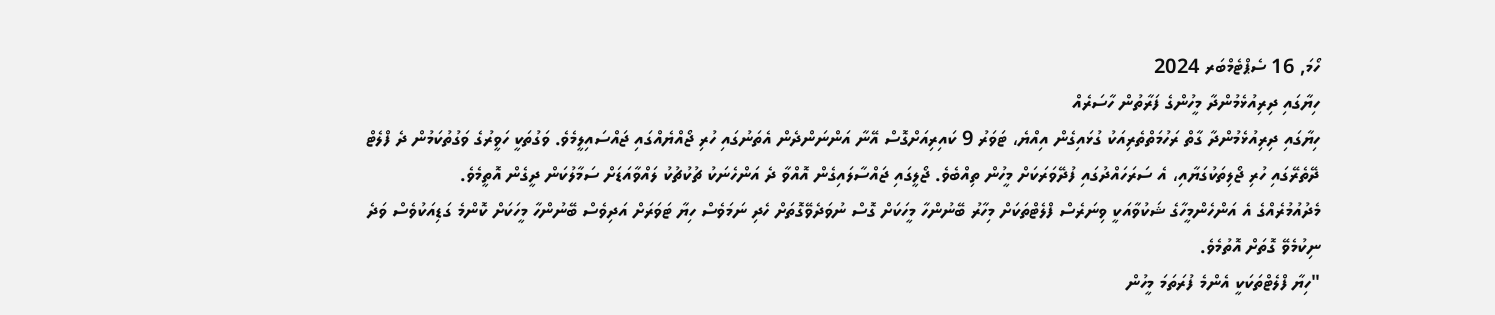ހޯމަ, 16 ސެޕްޓެމްބަރ 2024
ހިޔާގައި ދިރިއުޅެމުންދާ މީހުންގެ ފަރާތުން ހާސަރެއް
ހިޔާގައި ދިރިއުޅެމުންދާ ގާތް ރަހުމަތްތެރިއަކު ގުޅައިގެން އިއްޔެ، ޓަވަރު 9 ކައިރިއަށްގޮސް އޭނާ އަންނަންދެން އެތަނުގައި ހުރި ޖޯއްޔެއްގައި ޖައްސައިލީމެވެ. ވަގުތަކީ ހަވީރުގެ ވަގުތުކަމުން ދެ ފްލެޓް ދޭތެރޭގައި ހުރި ޖޯލިތަކުގަޔާއި، އެ ސަރަހައްދުގައި ފުދޭވަރަކަށް މީހުން ތިއްބެވެ. ޖޯލީގައި ޖައްސާލައިގެން އޮއްވާ ދެ އަންހެނަކު ޗުކުޗުކު ލައްވާއަޑަށް ސަމާލުކަން ދީގެން އޮތީމެވެ.
މެދުއުމުރެއްގެ އެ އަންހެންމީހާގެ ޝަކުވާއަކީ ވިނަރެސް ފްލެޓްތަކަށް މިހާރު ބޭނުންހާ މީހަކަށް ގޮސް ނުވަދެވޭގޮތަށް ހެދި ނަމަވެސް ހިޔާ ޓަވަރަށް އަދިވެސް ބޭނުންހާ މީހަކަށް ކޮންމެ ގަޑިއަކުވެސް ވަދެ ނިކުމެވޭ ގޮތަށް އޮތުމެވެ.
"ހިޔާ ފްލެޓްތަކަކީ އެންމެ ފުރަތަމަ މީހުން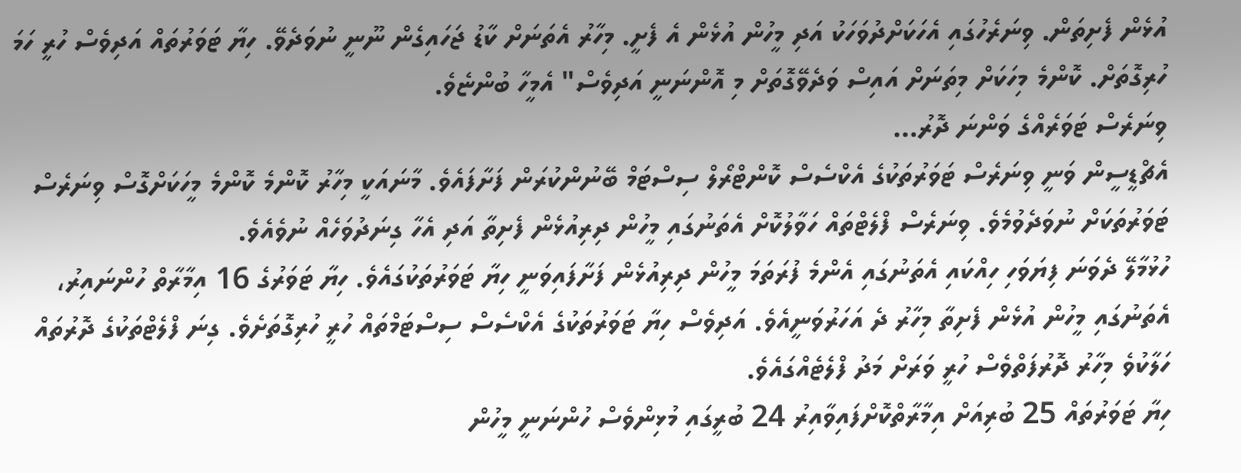އުޅެން ފެށިތަން. ވިނަރެހުގައި އެހަކަށްދުވަހަކު އަދި މީހުން އުޅެން އެ ފެށީ. މިހާރު އެތަނަށް ކާޑު ޖަހައިގެން ނޫނީ ނުވަދެވޭ. ހިޔާ ޓަވަރުތައް އަދިވެސް ހުރީ ހަމަ ހުރިގޮތަށް. ކޮންމެ މިހަކަށް މިތަނަށް އައިސް ވަދެވޭގޮތަށް މި އޮންނަނީ އަދިވެސް" އެމީހާ ބުންޏެވެ.
ވިނަރެސް ޓަވަރެއްގެ ވަންނަ ދޮރު…
އެޗްޑީސީން ވަނީ ވިނަރެސް ޓަވަރުތަކުގެ އެކްސެސް ކޮންޓްރޯލް ސިސްޓަމް ބޭނުންކުރަން ފަށާފައެވެ. މާނައަކީ މިހާރު ކޮންމެ ކޮންމެ މީހަކަށްގޮސް ވިނަރެސް ޓަވަރުތަކަށް ނުވަދެވުމެވެ. ވިނަރެސް ފްލެޓްތައް ހަވާލުކޮށް އެތަނުގައި މީހުން ދިރިއުޅެން ފެށިތާ އަދި އެހާ ގިނަދުވަހެއް ނުވެއެވެ.
ހުޅުމާލޭ ދެވަނަ ފިޔަވަހި ހިއްކައި އެތަނުގައި އެންމެ ފުރަތަމަ މީހުން ދިރިއުޅެން ފަށާފައިވަނީ ހިޔާ ޓަވަރުތަކުގައެވެ. ހިޔާ ޓަވަރުގެ 16 އިމާރާތް ހުންނައިރު، އެތަނުގައި މީހުން އުޅެން ފެށިތާ މިހާރު ދެ އަހަރުވަނީއެވެ. އަދިވެސް ހިޔާ ޓަވަރުތަކުގެ އެކްސެސް ސިސްޓަމްތައް ހުރީ ހުރިގޮތަށެވެ. ގިނަ ފްލެޓްތަކުގެ ދޮރުތައް ހަލާކުވެ މިހާރު ދޮރުފަތްވެސް ހުރީ ވަރަށް މަދު ފްލެޓެއްގައެވެ.
ހިޔާ ޓަވަރުތައް 25 ބުރިއަށް އިމާރާތްކޮށްފައިވާއިރު 24 ބުރީގައި މުޅިންވެސް ހުންނަނީ މީހުން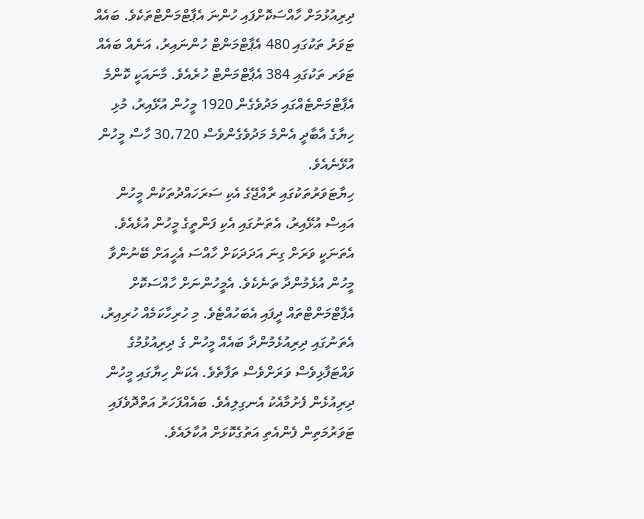ދިރިއުޅުމަށް ހާއްސަކޮށްފައި ހުންނަ އެޕާޓްމަންޓްތަކެވެ. ބައެއް ޓަވަރު ތަކުގައި 480 އެޕާޓްމަންޓް ހުންނައިރު، އަނެއް ބައެއް ޓަވަރ ތަކުގައި 384 އެޕާޓްމަންޓް ހުރެއެވެ. މާނައަކީ ކޮންމެ އެޕާޓްމަންޓެއްގައި މަދުވެގެން 1920 މީހުން އުޅޭއިރު، މުޅި ހިޔާގެ އާބާދީ އެންމެ މަދުވެގެންވެސް 30،720 ހާސް މީހުން އުޅޭނެއެވެ.
ހިޔާޓަވަރުތަކުގައި ރާއްޖޭގެ އެކި ސަރަހައްދުތަކުން މީހުން އައިސް އުޅޭއިރު، އެތަނުގައި އެކި ފަންތީގެ މީހުން އުޅެއެވެ. އެތަނަކީ ވަރަށް ގިނަ އަދަދަކަށް ހާއްސަ އެހީއަށް ބޭނުންވާ މީހުން އުޅެމުންދާ ތަނެކެވެ. އެމީހުންނަށް ހާއްސަކޮށް އެޕާޓްމަންޓްތައް ދީފައި އެބަހުއްޓެވެ. މި ހުރިހާކަމެއް ހުރިއިރު، އެތަނުގައި ދިރިއުޅެމުންދާ ބައެއް މީހުން ގެ ދިރިއުޅުމުގެ ވައްޓަފާޅިވެސް ވަރަށްވެސް ތަފާތެވެ. އެކަން ހިޔާގައި މީހުން ދިރިއުޅެން ފެށުމާއެކު އެނގިލިއެވެ. ބައެއްފަހަރު އަތްދޮވެފައި ޓަވަރުމަތިން ފެންއެތި އަތުގެކޮޅަށް އުކާލައެވެ.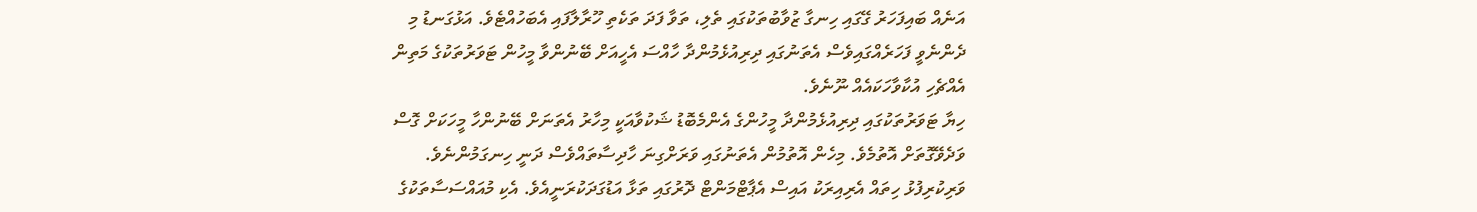އަނެއް ބައިފަހަރު ގޭގައި ހިނގާ ޒުވާބުތަކުގައި ތެލި، ތަވާ ފަދަ ތަކެތި ހޫރާލާފައި އެބަހުއްޓެވެ. އަޅުގަނޑު މި ދެންނެވީ ފަހަރެއްގައިވެސް އެތަނުގައި ދިރިއުޅެމުންދާ ހާއްސަ އެހީއަށް ބޭނުންވާ މީހުން ޓަވަރުތަކުގެ މަތިން އެއްޗެހި އުކާވާހަކައެއް ނޫނެވެ.
ހިޔާ ޓަވަރުތަކުގައި ދިރިއުޅެމުންދާ މީހުންގެ އެންމެބޮޑު ޝަކުވާއަކީ މިހާރު އެތަނަށް ބޭނުންހާ މީހަކަށް ގޮސް ވަދެވޭގޮތަށް އޮތުމެވެ. މިހެން އޮތުމުން އެތަނުގައި ވަރަށްގިނަ ހާދިސާތައްވެސް ދަނީ ހިނގަމުންނެވެ.
ވަރިކުރިފުޅު ހިތައް އެރިއިރަކު އައިސް އެޕާޓްމަންޓް ދޮރުގައި ތަޅާ އަޑުގަދަކުރަނީއެވެ. އެކި މުއައްސަސާތަކުގެ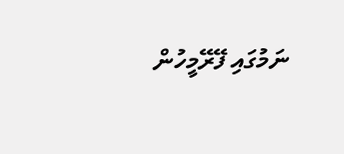ނަމުގައި ފޭރޭމީހުން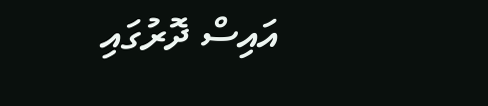އައިސް ދޮރުގައި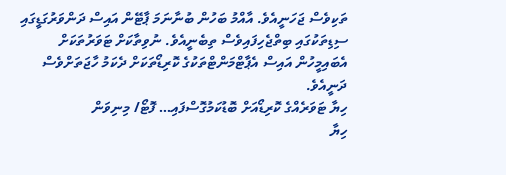ތަކިވެސް ޖަހަނީއެވެ. އާއްމު ބަހުން ބުނާނަމަ ޕާޓޭން އައިސް ދަންވަރުގަޑީގައި ސިޑިތަކުގައި ބިތްޖެހިފައިވެސް ތިބެނީއެވެ. ނުވިތާކަށް ޓަވަރުތަކަށް އެބައިމީހުން އައިސް އެޕާޓްމަންޓްތަކުގެ ކޮރިޑޯތަކަށް ދެކަމު ހާޖަތަށްވެސް ދަނީއެވެ.
ހިޔާ ޓަވަރެއްގެ ކޮރިޑޯއަށް ބޮޑުކަމުގޮސްފައި… ފޮޓޯ/ މިނިވަން
ހިޔާ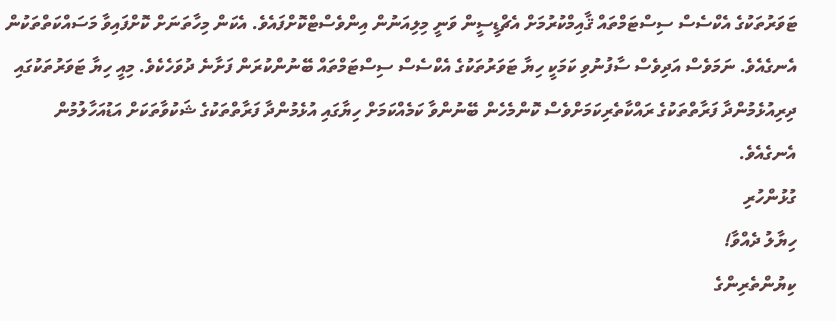ޓަވަރުތަކުގެ އެކްސެސް ސިސްޓަމްތައް ޤާއިމްކުރުމަށް އެޗްޑީސީން ވަނީ މިލިއަނުން އިންވެސްޓްކޮށްފައެވެ. އެކަން މިހާތަނަށް ކޮށްފައިވާ މަސައްކަތްތަކުން އެނގެއެވެ. ނަމަވެސް އަދިވެސް ސާފުނުވި ކަމަކީ ހިޔާ ޓަވަރުތަކުގެ އެކްސެސް ސިސްޓަމްތައް ބޭނުންކުރަން ފަށާނެ ދުވަހެކެވެ. މިއީ ހިޔާ ޓަވަރުތަކުގައި ދިރިއުޅެމުންދާ ފަރާތްތަކުގެ ރައްކާތެރިކަމަށްވެސް ކޮންމެހެން ބޭނުންވާ ކަމެއްކަމަށް ހިޔާގައި އުޅެމުންދާ ފަރާތްތަކުގެ ޝަކުވާތަކަށް އަޑުއަހާލުމުން އެނގެއެވެ.
ގުޅުންހުރި
ހިޔާލު ދެއްވާ!
ކިޔުންތެރިންގެ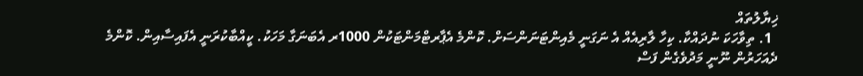ޚިޔާލުތައް
  1. ތިވާހަކަ ނުދައްކާ. ކިހާ ލާރިއެއް އެ ނަގަނީ މެއިންޓަނަންސަށް. ކޮންމެ އެޕާރޓްމަންޓަކުން 1000ރ އެބަނަގާ މަހަކު. ކީއްބާކުރަނީ އެފައިސާއިން. ކޮންމެ ދެއަހަރުން ނޫނީ މަދުވެގެން ފަސް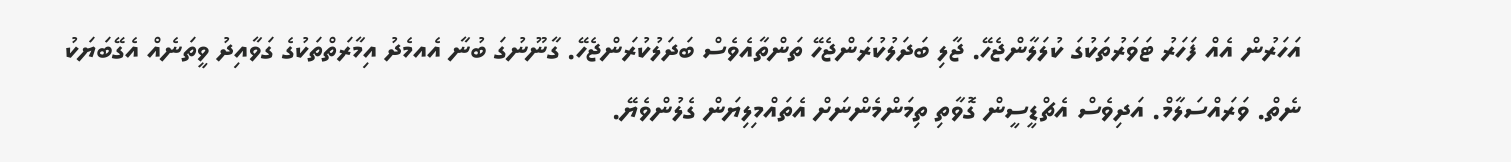އަހަރުން އެއް ފަހަރު ޓަވަރުތަކުގަ ކުލަލާންޖެހޭ. ޖާލި ބަދަލުކުރަންޖެހޭ ތަންތާއެވެސް ބަދަލުކުރަންޖެހޭ. ގާނޫނުގަ ބުނާ އެއމެދު އިމާރަތްތަކުގެ ގަވާއިދު ވީތަނެއް އެގޭބަޔަކު ނެތް. ވަރައްސަލާމް. އަދިވެސް އެޗްޑީސީން ގޮވާތި ތިމަންމެންނަށް އެތައްމިލިޔަން ގެލުންވެޔޭ.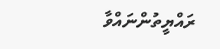ރައްޔީތުންނައްވާ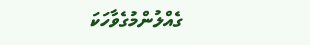ގެއްލުންމުގެވާހަކަ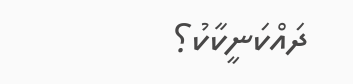ދައްކަނީކާކު؟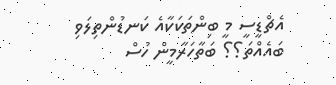އެޗްޑީސީ މީ ބިންތަކަކާއެ ކަނޑުންތިލަވި ބައެއްތަ؟؟ ބަތާހަރާމީން ހުސް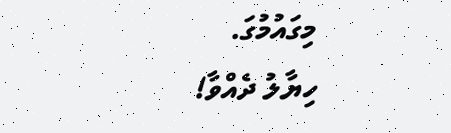މިގައުމުގަ.
ހިޔާލު ދެއްވާ!